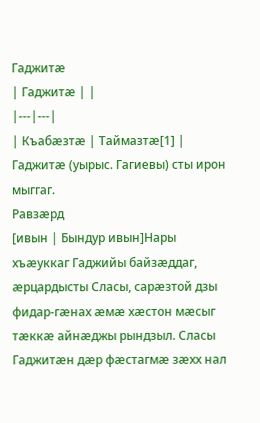Гаджитæ
| Гаджитæ | |
|---|---|
| Къабæзтæ | Таймазтæ[1] |
Гаджитæ (уырыс. Гагиевы) сты ирон мыггаг.
Равзæрд
[ивын | Бындур ивын]Нары хъæуккаг Гаджийы байзæддаг, æрцардысты Сласы, сарæзтой дзы фидар-гæнах æмæ хæстон мæсыг тæккæ айнæджы рындзыл. Сласы Гаджитæн дæр фæстагмæ зæхх нал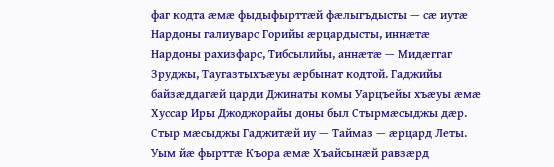фаг кодта æмæ фыдыфырттæй фæлыгъдысты — сæ иутæ Нардоны галиуварс Горийы æрцардысты, иннæтæ Нардоны рахизфарс, Тибсылийы, аннæтæ — Мидæггаг Зруджы, Таугазтыхъæуы æрбынат кодтой. Гаджийы байзæддагæй царди Джинаты комы Уарцъейы хъæуы æмæ Хуссар Иры Джоджорайы доны был Стырмæсыджы дæр. Стыр мæсыджы Гаджитæй иу — Таймаз — æрцард Леты. Уым йæ фырттæ Къора æмæ Хъайсынæй равзæрд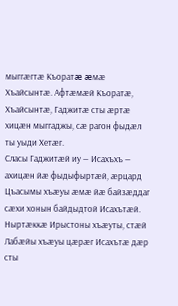мыггæгтæ Къоратæ æмæ Хъайсынтæ. Афтæмæй Къоратæ, Хъайсынтæ, Гаджитæ сты æртæ хицæн мыггаджы, сæ рагон фыдæл ты уыди Хетæг.
Сласы Гаджитæй иу — Исахъхъ — ахицæн йæ фыдыфыртæй, æрцард Цъасымы хъæуы æмæ йæ байзæддаг сæхи хонын байдыдтой Исахътæй. Ныртæккæ Ирыстоны хъæуты, стæй Лабæйы хъæуы цæрæг Исахътæ дæр сты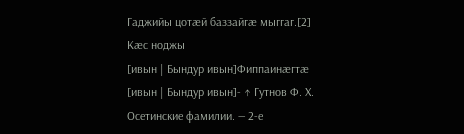Гаджийы цотæй баззайгæ мыггаг.[2]
Кæс ноджы
[ивын | Бындур ивын]Фиппаинæгтæ
[ивын | Бындур ивын]- ↑ Гутнов Ф. Х. Осетинские фамилии. — 2-е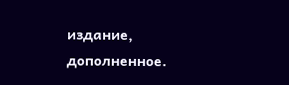издание, дополненное.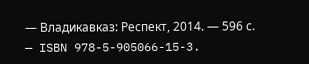— Владикавказ: Респект, 2014. — 596 с. — ISBN 978-5-905066-15-3.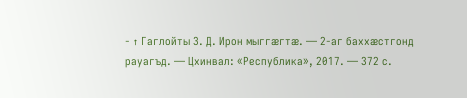- ↑ Гаглойты З. Д. Ирон мыггæгтæ. — 2-аг баххæстгонд рауагъд. — Цхинвал: «Республика», 2017. — 372 с.